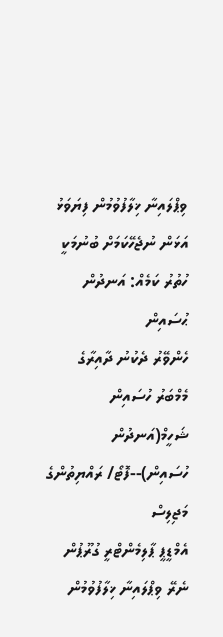ވިޕްލައިނާ ޚިލާފުވުމުން ފިޔަވަޅު އަޅަން ނުޖެހޭކަމަށް ބުނުމަކީ ހުތުރު ކަމެއް: އަނދުން ޙުސައިން
ހެންވޭރު ދެކުނު ދާއިރާގެ މެމްބަރު ހުސައިން ޝަހީމް(އަނދުން ހުސައިން)--ފޮޓޯ/ ރައްޔިތުންގެ މަޖިލިސް
އެމްޑީޕީ ޕާލިމެންޓްރީ ގުރޫޕުން ނެރޭ ވިޕްލައިނާ ޚިލާފުވުމުން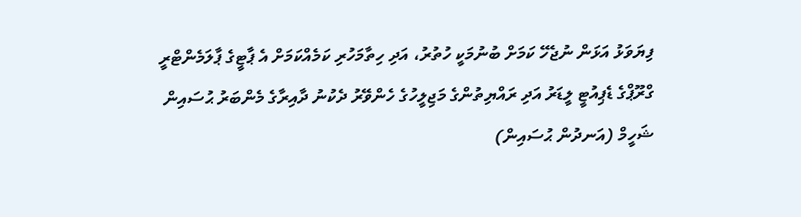ފިޔަވަޅު އަޅަން ނުޖެހޭ ކަމަށް ބުނުމަކީ ހުތުރު، އަދި ހިތާމަހުރި ކަމެއްކަމަށް އެ ޕާޓީގެ ޕާލަމެންޓްރީ ގްރޫޕްގެ ޑެޕިއުޓީ ލީޑަރު އަދި ރައްޔިތުންގެ މަޖިލީހުގެ ހެންވޭރު ދެކުނު ދާއިރާގެ މެންބަރު ޙުސައިން ޝަހީމް (އަނދުން ޙުސައިން)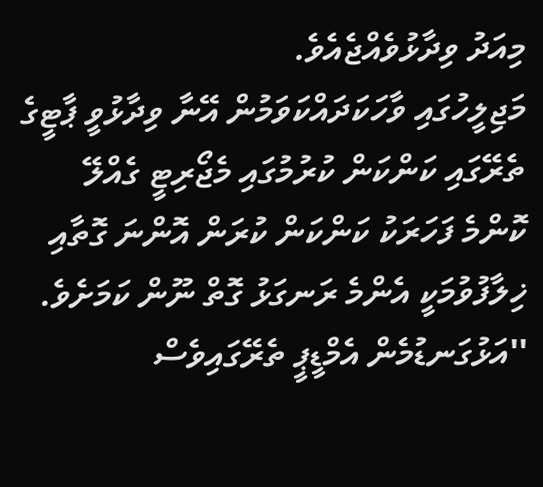މިއަދު ވިދާޅުވެއްޖެއެވެ.
މަޖިލީހުގައި ވާހަކަދައްކަވަމުން އޭނާ ވިދާޅުވީ ޕާޓީގެ ތެރޭގައި ކަންކަން ކުރުމުގައި މެޖޯރިޓީ ގެއްލޭ ކޮންމެ ފަހަރަކު ކަންކަން ކުރަން އޮންނަ ގޮތާއި ޚިލާފުވުމަކީ އެންމެ ރަނގަޅު ގޮތް ނޫން ކަމަށެވެ.
''އަޅުގަނޑުމެން އެމްޑީޕީ ތެރޭގައިވެސް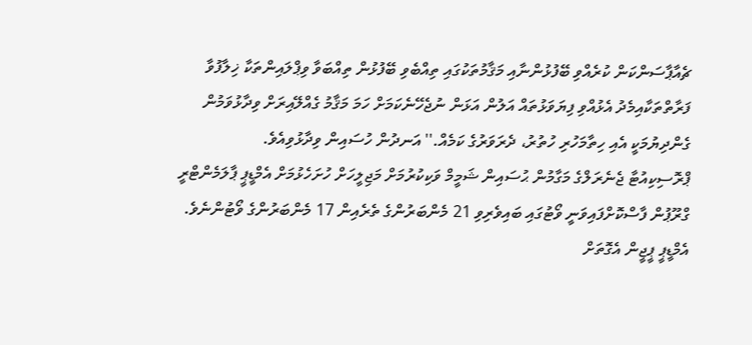ޗެއާޕާސަންކަން ކުރެއްވި ބޭފުޅުންނާއި މަޤާމުތަކުގައި ތިއްބެވި ބޭފުޅުން ތިއްބަވާ ވިޕްލައިންތަކާ ޚިލާފުވާ ފަރާތްތަކާއިމެދު އެޅުއްވި ފިޔަވަޅުތައް އަލުން އަޅަން ނުޖެހޭނެކަމަށް ހަމަ މަޤާމު ގެއްލޭއިރަށް ވިދާޅުވަމުން ގެންދިޔުމަކީ އެއި ހިތާމަހުރި ހުތުރު، ދެރަވަރުގެ ކަމެއް.'' އަނދުން ހުސައިން ވިދާޅުވިއެވެ.
ޕްރޮސިކިއުޓާ ޖެނެރަލްގެ މަގާމުން ޙުސައިން ޝަމީމް ވަކިކުރުމަށް މަޖިލީހަށް ހުށަހެޅުމަށް އެމްޑީޕީ ޕާލަމެންޓްރީ ގްރޫޕުން ފާސްކޮށްފައިވަނީ ވޯޓުގައި ބައިވެރިވި 21 މެންބަރުންގެ ތެރެއިން 17 މެންބަރުންގެ ވޯޓުންނެވެ.
އެމްޑީޕީ ޕީޖީން އެގޮތަށް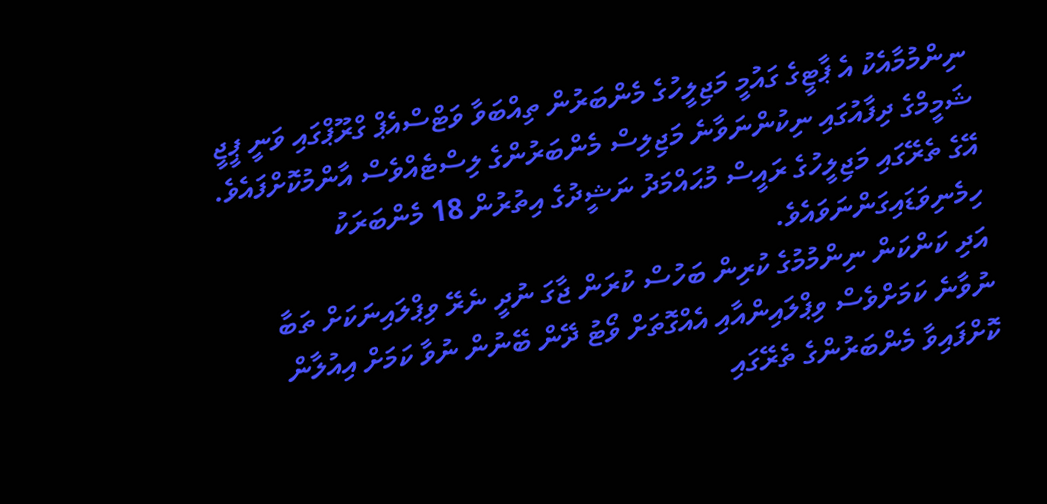ނިންމުމާއެކު އެ ޕާޓީގެ ގައުމީ މަޖިލީހުގެ މެންބަރުން ތިއްބަވާ ވަޓްސްއެޕް ގްރޫޕްގައި ވަނީ ޕީޖީ ޝަމީމްގެ ދިފާއުގައި ނިކުންނަވާނެ މަޖިލިސް މެންބަރުންގެ ލިސްޓެއްވެސް އާންމުކޮށްފައެވެ.
އޭގެ ތެރޭގައި މަޖިލީހުގެ ރައީސް މުޙައްމަދު ނަޝީދުގެ އިތުރުން 18 މެންބަރަކު ހިމެނިވަޑައިގަންނަވައެވެ.
އަދި ކަންކަން ނިންމުމުގެ ކުރިން ބަހުސް ކުރަން ޖާގަ ނުދީ ނެރޭ ވިޕްލައިނަކަށް ތަބާ ނުވާނެ ކަމަށްވެސް ވިޕްލައިންއާއި އެއްގޮތަށް ވޯޓު ދޭން ބޭނުން ނުވާ ކަމަށް އިއުލާން ކޮށްފައިވާ މެންބަރުންގެ ތެރޭގައި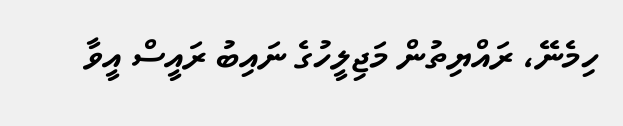ހިމެނޭ، ރައްޔިތުން މަޖިލީހުގެ ނައިބު ރައީސް އީވާ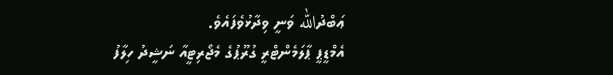ޢަބްދުالله ވަނީ ވިދާޅުވެފައެވެ.
އެމްޑީޕީ ޕާލަމެންޓްރީ ގުރޫޕުގެ މެޖޯރިޓީއާ ނަޝީދު ހިލާފު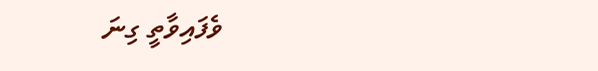ވެފައިވާތީ ގިނަ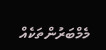މެމްބަރުންތަކެއް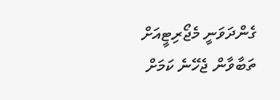ގެންދަވަނީ މެޖޯރިޓީއަށް ތަބާވާން ޖެހޭނެ ކަމަށް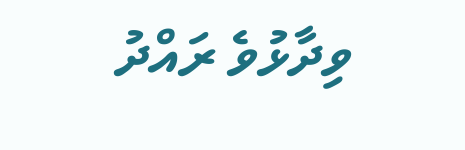ވިދާޅުވެ ރައްދު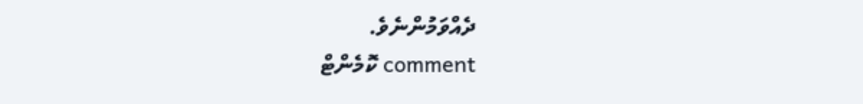ދެއްވަމުންނެވެ.
comment ކޮމެންޓް